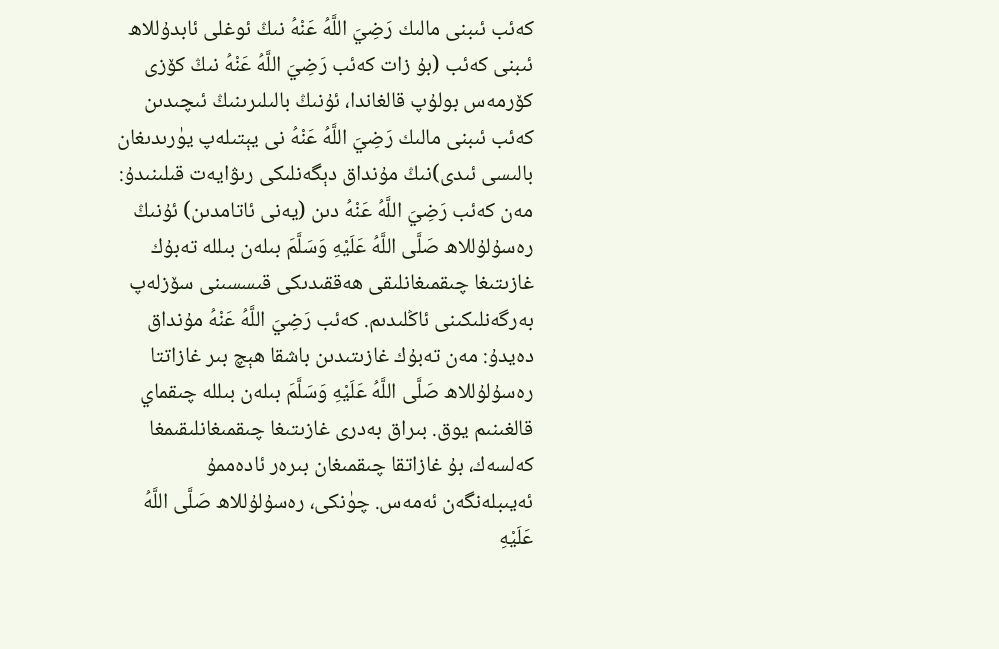كەئب ئىبنى مالىك رَضِيَ اللَّهُ عَنْهُ نىڭ ئوغلى ئابدۇللاھ ئىبنى كەئب (بۇ زات كەئب رَضِيَ اللَّهُ عَنْهُ نىڭ كۆزى كۆرمەس بولۇپ قالغاندا، ئۇنىڭ بالىلىرىنىڭ ئىچىدىن كەئب ئىبنى مالىك رَضِيَ اللَّهُ عَنْهُ نى يېتىلەپ يۈرىدىغان بالىسى ئىدى)نىڭ مۇنداق دېگەنلىكى رىۋايەت قىلىنىدۇ:
مەن كەئب رَضِيَ اللَّهُ عَنْهُ دىن (يەنى ئاتامدىن) ئۇنىڭ رەسۇلۇللاھ صَلَّى اللَّهُ عَلَيْهِ وَسَلَّمَ بىلەن بىللە تەبۇك غازىتىغا چىقمىغانلىقى ھەققىدىكى قىسسىنى سۆزلەپ بەرگەنلىكىنى ئاڭلىدىم. كەئب رَضِيَ اللَّهُ عَنْهُ مۇنداق دەيدۇ: مەن تەبۇك غازىتىدىن باشقا ھېچ بىر غازاتتا رەسۇلۇللاھ صَلَّى اللَّهُ عَلَيْهِ وَسَلَّمَ بىلەن بىللە چىقماي قالغىنىم يوق. بىراق بەدرى غازىتىغا چىقمىغانلىقىمغا كەلسەك، بۇ غازاتقا چىقمىغان بىرەر ئادەممۇ ئەيىبلەنگەن ئەمەس. چۈنكى، رەسۇلۇللاھ صَلَّى اللَّهُ عَلَيْهِ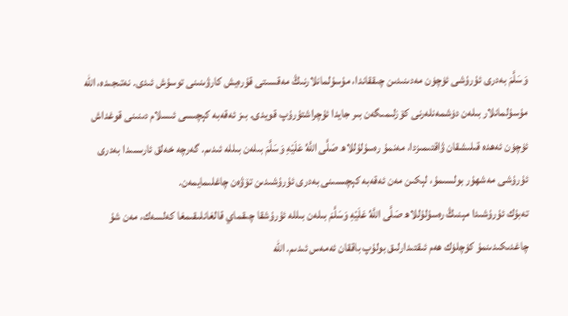وَسَلَّمَ بەدرى ئۇرۇشى ئۈچۈن مەدىنىدىن چىققاندا، مۇسۇلمانلارنىڭ مەقسىتى قۇرەيش كارۋىنىنى توسۇش ئىدى. نەتىجىدە، الله مۇسۇلمانلار بىلەن دۈشمەنلەرنى كۆزلىمىگەن بىر جايدا ئۇچراشتۇرۇپ قويدى. بىز ئەقەبە كېچىسى ئىسلام دىنىنى قوغداش ئۈچۈن ئەھدە قىلىشقان ۋاقتىمىزدا، مەنمۇ رەسۇلۇللاھ صَلَّى اللَّهُ عَلَيْهِ وَسَلَّمَ بىلەن بىللە ئىدىم. گەرچە خەلق ئارىسىدا بەدرى ئۇرۇشى مەشھۇر بولسىمۇ، لېكىن مەن ئەقەبە كېچىسىنى بەدرى ئۇرۇشىدىن تۆۋەن چاغلىمايمەن.
تەبۇك ئۇرۇشىدا مېنىڭ رەسۇلۇللاھ صَلَّى اللَّهُ عَلَيْهِ وَسَلَّمَ بىلەن بىللە ئۇرۇشقا چىقماي قالغانلىقىمغا كەلسەك، مەن شۇ چاغدىكىدىنمۇ كۈچلۈك ھەم ئىقتىدارلىق بولۇپ باققان ئەمەس ئىدىم. الله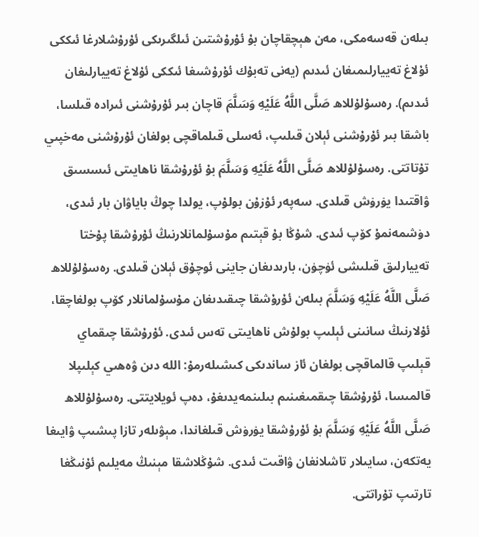بىلەن قەسەمكى، مەن ھېچقاچان بۇ ئۇرۇشتىن ئىلگىرىكى ئۇرۇشلارغا ئىككى ئۇلاغ تەييارلىمىغان ئىدىم (يەنى تەبۇك ئۇرۇشىغا ئىككى ئۇلاغ تەييارلىغان ئىدىم). رەسۇلۇللاھ صَلَّى اللَّهُ عَلَيْهِ وَسَلَّمَ قاچان بىر ئۇرۇشنى ئىرادە قىلسا، باشقا بىر ئۇرۇشنى ئېلان قىلىپ، ئەسلى قىلماقچى بولغان ئۇرۇشنى مەخپىي تۇتاتتى. رەسۇلۇللاھ صَلَّى اللَّهُ عَلَيْهِ وَسَلَّمَ بۇ ئۇرۇشقا ناھايىتى ئىسسىق ۋاقتىدا يۈرۈش قىلدى. سەپەر ئۇزۇن بولۇپ، يولدا چوڭ باياۋان بار ئىدى، دۈشمەنمۇ كۆپ ئىدى. شۇڭا بۇ قېتىم مۇسۇلمانلارنىڭ ئۇرۇشقا پۇختا تەييارلىق قىلىشى ئۈچۈن، بارىدىغان جاينى ئوچۇق ئېلان قىلدى. رەسۇلۇللاھ صَلَّى اللَّهُ عَلَيْهِ وَسَلَّمَ بىلەن ئۇرۇشقا چىقىدىغان مۇسۇلمانلار كۆپ بولغاچقا، ئۇلارنىڭ سانىنى ئېلىپ بولۇش ناھايىتى تەس ئىدى. ئۇرۇشقا چىقماي قېلىپ قالماقچى بولغان ئاز ساندىكى كىشىلەرمۇ: الله دىن ۋەھىي كېلىپلا قالمىسا، ئۇرۇشقا چىقمىغىنىم بىلىنمەيدىغۇ، دەپ ئويلايتتى. رەسۇلۇللاھ صَلَّى اللَّهُ عَلَيْهِ وَسَلَّمَ بۇ ئۇرۇشقا يۈرۈش قىلغاندا، مېۋىلەر تازا پىشىپ ۋايىغا يەتكەن، سايىلار تاشلانغان ۋاقىت ئىدى. شۇڭلاشقا مېنىڭ مەيلىم ئۇنىڭغا تارتىپ تۇراتتى.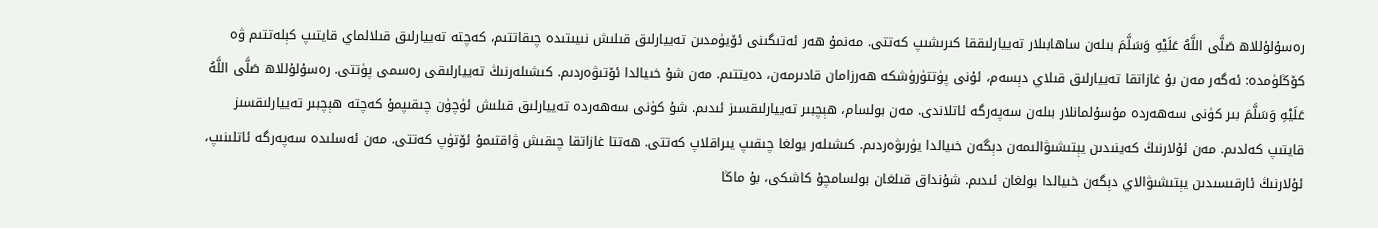رەسۇلۇللاھ صَلَّى اللَّهُ عَلَيْهِ وَسَلَّمَ بىلەن ساھابىلار تەييارلىققا كىرىشىپ كەتتى. مەنمۇ ھەر ئەتىگىنى ئۆيۈمدىن تەييارلىق قىلىش نىيىتىدە چىقاتتىم، كەچتە تەييارلىق قىلالماي قايتىپ كېلەتتىم ۋە كۆڭلۈمدە: ئەگەر مەن بۇ غازاتقا تەييارلىق قىلاي دېسەم، ئۇنى پۈتتۈرۈشكە ھەرزامان قادىرمەن، دەيتتىم. مەن شۇ خىيالدا ئۆتىۋەردىم. كىشىلەرنىڭ تەييارلىقى رەسمى پۈتتى. رەسۇلۇللاھ صَلَّى اللَّهُ عَلَيْهِ وَسَلَّمَ بىر كۈنى سەھەردە مۇسۇلمانلار بىلەن سەپەرگە ئاتلاندى. مەن بولسام، ھېچبىر تەييارلىقسىز ئىدىم. شۇ كۈنى سەھەردە تەييارلىق قىلىش ئۈچۈن چىقىپمۇ كەچتە ھېچبىر تەييارلىقسىز قايتىپ كەلدىم. مەن ئۇلارنىڭ كەينىدىن يېتىشىۋالىمەن دېگەن خىيالدا يۈرىۋەردىم. كىشىلەر يولغا چىقىپ يىراقلاپ كەتتى. ھەتتا غازاتقا چىقىش ۋاقتىمۇ ئۆتۈپ كەتتى. مەن ئەسلىدە سەپەرگە ئاتلىنىپ، ئۇلارنىڭ ئارقىسىدىن يېتىشىۋالاي دېگەن خىيالدا بولغان ئىدىم. شۇنداق قىلغان بولسامچۇ كاشكى، بۇ ماڭا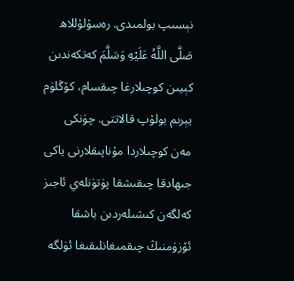نېسىپ بولمىدى. رەسۇلۇللاھ صَلَّى اللَّهُ عَلَيْهِ وَسَلَّمَ كەتكەندىن كېيىن كوچىلارغا چىقسام، كۆڭلۈم يېرىم بولۇپ قالاتتى. چۈنكى مەن كوچىلاردا مۇناپىقلارنى ياكى جىھادقا چىقىشقا پۈتۈنلەي ئاجىز كەلگەن كىشىلەردىن باشقا ئۆزۈمنىڭ چىقمىغانلىقىغا ئۈلگە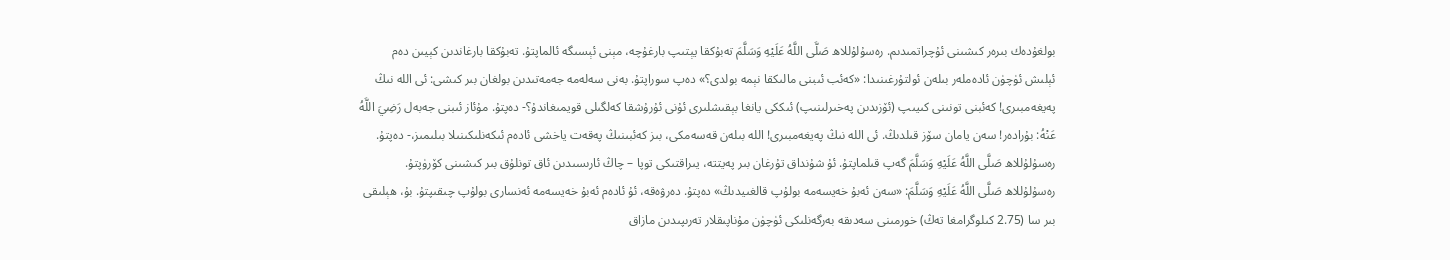بولغۇدەك بىرەر كىشىنى ئۇچراتمىدىم. رەسۇلۇللاھ صَلَّى اللَّهُ عَلَيْهِ وَسَلَّمَ تەبۇكقا يېتىپ بارغۇچە، مېنى ئېسىگە ئالماپتۇ. تەبۇكقا بارغاندىن كېيىن دەم ئېلىش ئۈچۈن ئادەملەر بىلەن ئولتۇرغىنىدا: «كەئب ئىبنى مالىكقا نېمە بولدى؟» دەپ سوراپتۇ. بەنى سەلەمە جەمەتىدىن بولغان بىر كىشى: ئى الله نىڭ پەيغەمبىرى! كەئبنى تونىنى كىيىپ (ئۆزىدىن پەخىرلىنىپ) ئىككى يانغا بېقىشلىرى ئۇنى ئۇرۇشقا كەلگىلى قويمىغاندۇ؟- دەپتۇ. مۇئاز ئىبنى جەبەل رَضِيَ اللَّهُ عَنْهُ: بۇرادەر! سەن يامان سۆز قىلدىڭ. ئى الله نىڭ پەيغەمبىرى! الله بىلەن قەسەمكى، بىز كەئبىنىڭ پەقەت ياخشى ئادەم ئىكەنلىكىنىلا بىلىمىز،- دەپتۇ. رەسۇلۇللاھ صَلَّى اللَّهُ عَلَيْهِ وَسَلَّمَ گەپ قىلماپتۇ. ئۇ شۇنداق تۇرغان بىر پەيتتە، يىراقتىكى توپا – چاڭ ئارىسىدىن ئاق تونلۇق بىر كىشىنى كۆرۈپتۇ. رەسۇلۇللاھ صَلَّى اللَّهُ عَلَيْهِ وَسَلَّمَ: «سەن ئەبۇ خەيسەمە بولۇپ قالغىيدىڭ» دەپتۇ. دەرۋەقە، ئۇ ئادەم ئەبۇ خەيسەمە ئەنسارى بولۇپ چىقىپتۇ. بۇ، ھېلىقى بىر سا (2.75 كىلوگرامغا تەڭ) خورمىنى سەدىقە بەرگەنلىكى ئۈچۈن مۇناپىقلار تەرىپىدىن مازاق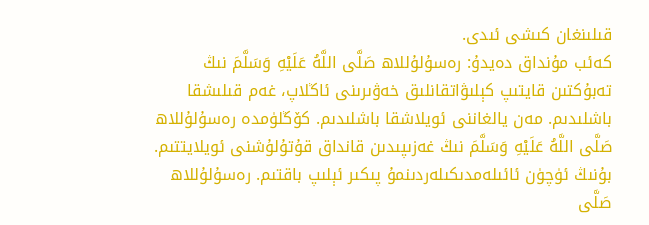قىلىنغان كىشى ئىدى.
كەئب مۇنداق دەيدۇ: رەسۇلۇللاھ صَلَّى اللَّهُ عَلَيْهِ وَسَلَّمَ نىڭ تەبۇكتىن قايتىپ كېلىۋاتقانلىق خەۋىرىنى ئاڭلاپ، غەم قىلىشقا باشلىدىم. مەن يالغاننى ئويلاشقا باشلىدىم. كۆڭلۈمدە رەسۇلۇللاھ صَلَّى اللَّهُ عَلَيْهِ وَسَلَّمَ نىڭ غەزىپىدىن قانداق قۇتۇلۇشنى ئويلايتتىم. بۇنىڭ ئۈچۈن ئائىلەمدىكىلەردىنمۇ پىكىر ئېلىپ باقتىم. رەسۇلۇللاھ صَلَّى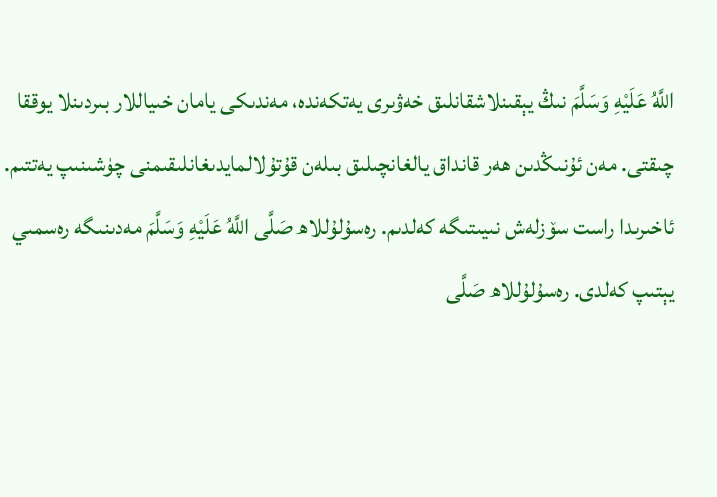اللَّهُ عَلَيْهِ وَسَلَّمَ نىڭ يېقىنلاشقانلىق خەۋىرى يەتكەندە، مەندىكى يامان خىياللار بىردىنلا يوققا چىقتى. مەن ئۇنىڭدىن ھەر قانداق يالغانچىلىق بىلەن قۇتۇلالمايدىغانلىقىمنى چۈشىنىپ يەتتىم. ئاخىرىدا راست سۆزلەش نىيىتىگە كەلدىم. رەسۇلۇللاھ صَلَّى اللَّهُ عَلَيْهِ وَسَلَّمَ مەدىنىگە رەسمىي يېتىپ كەلدى. رەسۇلۇللاھ صَلَّى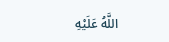اللَّهُ عَلَيْهِ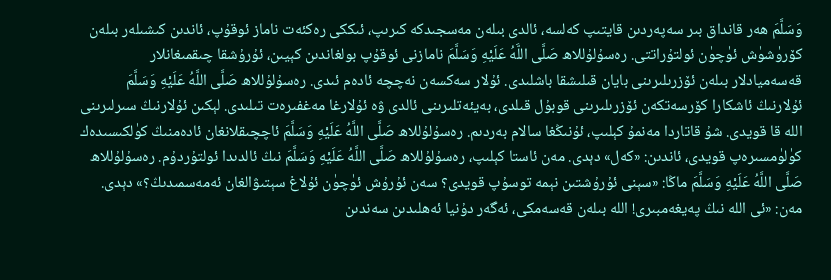وَسَلَّمَ ھەر قانداق بىر سەپەردىن قايتىپ كەلسە، ئالدى بىلەن مەسجىدكە كىرىپ، ئىككى رەكئەت ناماز ئوقۇپ، ئاندىن كىشىلەر بىلەن كۆرۈشۈش ئۈچۈن ئولتۇراتتى. رەسۇلۇللاھ صَلَّى اللَّهُ عَلَيْهِ وَسَلَّمَ نامازنى ئوقۇپ بولغاندىن كېيىن، ئۇرۇشقا چىقمىغانلار قەسەميادلار بىلەن ئۆزرىلىرىنى بايان قىلىشقا باشلىدى. ئۇلار سەكسەن نەچچە ئادەم ئىدى. رەسۇلۇللاھ صَلَّى اللَّهُ عَلَيْهِ وَسَلَّمَ ئۇلارنىڭ ئاشكارا كۆرسەتكەن ئۆزرىلىرىنى قوبۇل قىلدى، بەيئەتلىرىنى ئالدى ۋە ئۇلارغا مەغفىرەت تىلىدى. لېكىن ئۇلارنىڭ سىرلىرىنى الله قا قويدى. شۇ قاتاردا مەنمۇ كېلىپ، ئۇنىڭغا سالام بەردىم. رەسۇلۇللاھ صَلَّى اللَّهُ عَلَيْهِ وَسَلَّمَ ئاچچىقلانغان ئادەمنىڭ كۈلكىسىدەك كۈلۈمسىرەپ قويدى، ئاندىن: «كەل» دېدى. مەن ئاستا كېلىپ، رەسۇلۇللاھ صَلَّى اللَّهُ عَلَيْهِ وَسَلَّمَ نىڭ ئالدىدا ئولتۇردۇم. رەسۇلۇللاھ صَلَّى اللَّهُ عَلَيْهِ وَسَلَّمَ ماڭا: «سېنى ئۇرۇشتىن نېمە توسۇپ قويدى؟ سەن ئۇرۇش ئۈچۈن ئۇلاغ سېتىۋالغان ئەمەسمىدىڭ؟» دېدى. مەن: «ئى الله نىڭ پەيغەمبىرى! الله بىلەن قەسەمكى، ئەگەر دۇنيا ئەھلىدىن سەندىن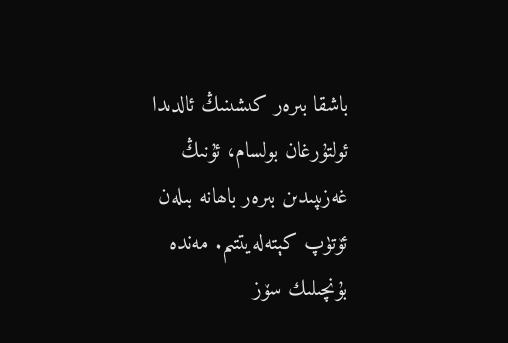باشقا بىرەر كىشىنىڭ ئالدىدا ئولتۇرغان بولسام، ئۇنىڭ غەزىپىدىن بىرەر باھانە بىلەن ئۆتۈپ كېتەلەيتتىم. مەندە بۇنچىلىك سۆز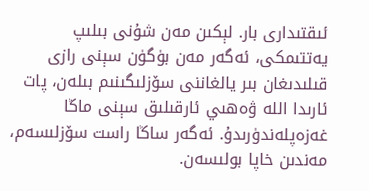ئىقتىدارى بار. لېكىن مەن شۇنى بىلىپ يەتتىمكى، ئەگەر مەن بۈگۈن سېنى رازى قىلىدىغان بىر يالغاننى سۆزلىگىنىم بىلەن، پات ئارىدا الله ۋەھىي ئارقىلىق سېنى ماڭا غەزەپلەندۈرىدۇ. ئەگەر ساڭا راست سۆزلىسەم، مەندىن خاپا بولىسەن.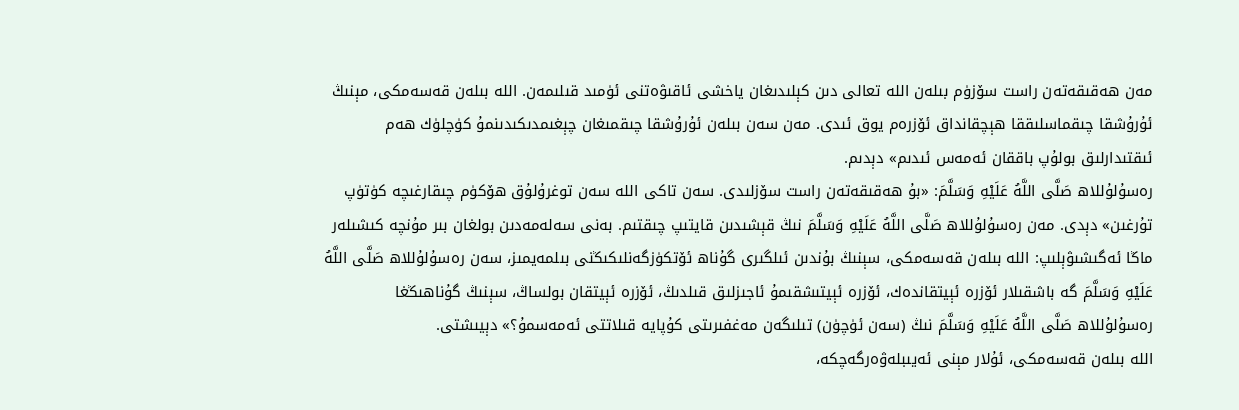مەن ھەقىقەتەن راست سۆزۈم بىلەن الله تعالى دىن كېلىدىغان ياخشى ئاقىۋەتنى ئۈمىد قىلىمەن. الله بىلەن قەسەمكى، مېنىڭ ئۇرۇشقا چىقماسلىققا ھېچقانداق ئۆزرەم يوق ئىدى. مەن سەن بىلەن ئۇرۇشقا چىقمىغان چېغىمدىكىدىنمۇ كۈچلۈك ھەم ئىقتىدارلىق بولۇپ باققان ئەمەس ئىدىم» دېدىم.
رەسۇلۇللاھ صَلَّى اللَّهُ عَلَيْهِ وَسَلَّمَ: «بۇ ھەقىقەتەن راست سۆزلىدى. سەن تاكى الله سەن توغرۇلۇق ھۆكۈم چىقارغىچە كۈتۈپ تۇرغىن» دېدى. مەن رەسۇلۇللاھ صَلَّى اللَّهُ عَلَيْهِ وَسَلَّمَ نىڭ قېشىدىن قايتىپ چىقتىم. بەنى سەلەمەدىن بولغان بىر مۇنچە كىشىلەر ماڭا ئەگىشىۋېلىپ: الله بىلەن قەسەمكى، سېنىڭ بۇندىن ئىلگىرى گۇناھ ئۆتكۈزگەنلىكىڭنى بىلمەيمىز، سەن رەسۇلۇللاھ صَلَّى اللَّهُ عَلَيْهِ وَسَلَّمَ گە باشقىلار ئۆزرە ئېيتقاندەك، ئۆزرە ئېيتىشقىمۇ ئاجىزلىق قىلدىڭ، ئۆزرە ئېيتقان بولساڭ، سېنىڭ گۇناھىڭغا رەسۇلۇللاھ صَلَّى اللَّهُ عَلَيْهِ وَسَلَّمَ نىڭ (سەن ئۈچۈن) تىلىگەن مەغفىرىتى كۇپايە قىلاتتى ئەمەسمۇ؟» دېيىشتى.
الله بىلەن قەسەمكى، ئۇلار مېنى ئەيىبلەۋەرگەچكە،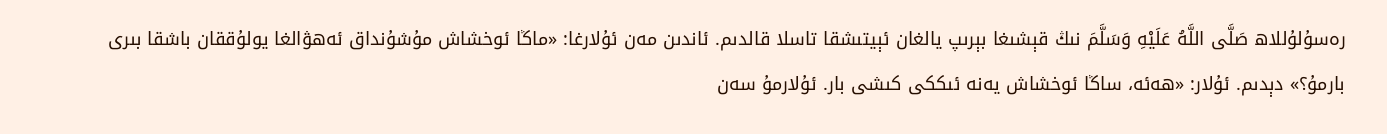رەسۇلۇللاھ صَلَّى اللَّهُ عَلَيْهِ وَسَلَّمَ نىڭ قېشىغا بېرىپ يالغان ئېيتىشقا تاسلا قالدىم. ئاندىن مەن ئۇلارغا: «ماڭا ئوخشاش مۇشۇنداق ئەھۋالغا يولۇققان باشقا بىرى بارمۇ؟» دېدىم. ئۇلار: «ھەئە، ساڭا ئوخشاش يەنە ئىككى كىشى بار. ئۇلارمۇ سەن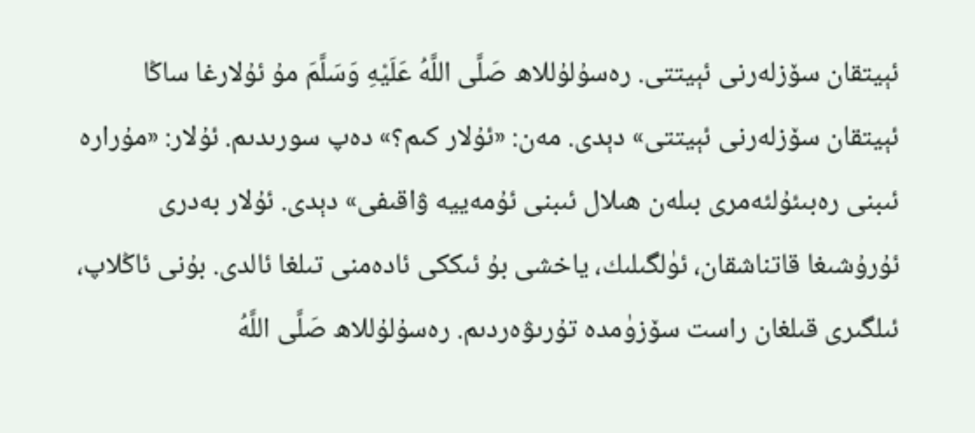ئېيتقان سۆزلەرنى ئېيتتى. رەسۇلۇللاھ صَلَّى اللَّهُ عَلَيْهِ وَسَلَّمَ مۇ ئۇلارغا ساڭا ئېيتقان سۆزلەرنى ئېيتتى» دېدى. مەن: «ئۇلار كىم؟» دەپ سورىدىم. ئۇلار: «مۇرارە ئىبنى رەبىئۇلئەمرى بىلەن ھىلال ئىبنى ئۇمەييە ۋاقىفى» دېدى. ئۇلار بەدرى ئۇرۇشىغا قاتناشقان، ئۈلگىلىك، ياخشى بۇ ئىككى ئادەمنى تىلغا ئالدى. بۇنى ئاڭلاپ، ئىلگىرى قىلغان راست سۆزۈمدە تۇرىۋەردىم. رەسۇلۇللاھ صَلَّى اللَّهُ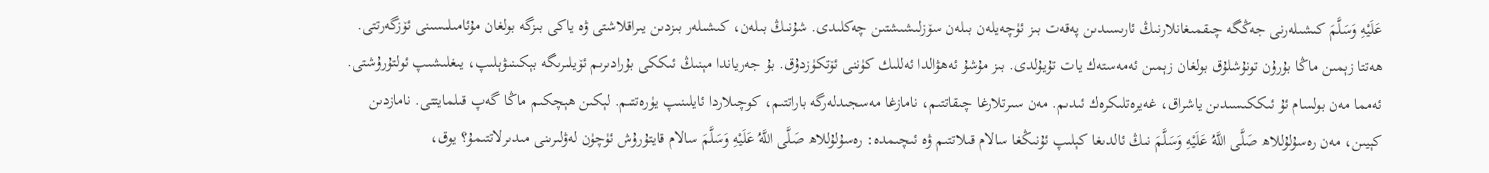عَلَيْهِ وَسَلَّمَ كىشىلەرنى جەڭگە چىقمىغانلارنىڭ ئارىسىدىن پەقەت بىز ئۈچەيلەن بىلەن سۆزلىشىشتىن چەكلىدى. شۇنىڭ بىلەن، كىشىلەر بىزدىن يىراقلاشتى ۋە ياكى بىزگە بولغان مۇئامىلىسىنى ئۆزگەرتتى. ھەتتا زېمىن ماڭا بۇرۇن تونۇشلۇق بولغان زېمىن ئەمەستەك يات تۇيۇلدى. بىز مۇشۇ ئەھۋالدا ئەللىك كۈننى ئۆتكۈزدۇق. بۇ جەرياندا مېنىڭ ئىككى بۇرادىرىم ئۆيلىرىگە بېكىنىۋېلىپ، يىغلىشىپ ئولتۇرۇشتى. ئەمما مەن بولسام ئۇ ئىككىسىدىن ياشراق، غەيرەتلىكرەك ئىدىم. مەن سىرتلارغا چىقاتتىم، نامازغا مەسجىدلەرگە باراتتىم، كوچىلاردا ئايلىنىپ يۈرەتتىم. لېكىن ھېچكىم ماڭا گەپ قىلمايتتى. نامازدىن كېيىن، مەن رەسۇلۇللاھ صَلَّى اللَّهُ عَلَيْهِ وَسَلَّمَ نىڭ ئالدىغا كېلىپ ئۇنىڭغا سالام قىلاتتىم ۋە ئىچىمدە: رەسۇلۇللاھ صَلَّى اللَّهُ عَلَيْهِ وَسَلَّمَ سالام قايتۇرۇش ئۈچۈن لەۋلىرىنى مىدىرلاتتىمۇ؟ يوق،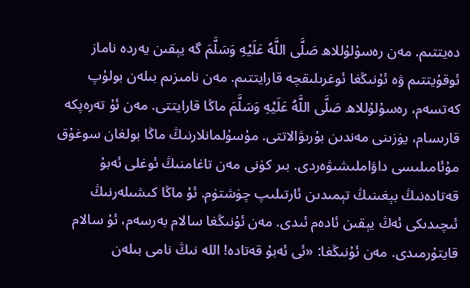دەيتتىم. مەن رەسۇلۇللاھ صَلَّى اللَّهُ عَلَيْهِ وَسَلَّمَ گە يېقىن يەردە ناماز ئوقۇيتتىم ۋە ئۇنىڭغا ئوغرىلىقچە قارايتتىم. مەن نامىزىم بىلەن بولۇپ كەتسەم، رەسۇلۇللاھ صَلَّى اللَّهُ عَلَيْهِ وَسَلَّمَ ماڭا قارايتتى. مەن ئۇ تەرەپكە قارىسام، يۈزىنى مەندىن بۇرىۋالاتتى. مۇسۇلمانلارنىڭ ماڭا بولغان سوغۇق مۇئامىلىسى داۋاملىشىۋەردى. بىر كۈنى مەن تاغامنىڭ ئوغلى ئەبۇ قەتادەنىڭ بېغىنىڭ تېمىدىن ئارتىلىپ چۈشتۈم. ئۇ ماڭا كىشىلەرنىڭ ئىچىدىكى ئەڭ يېقىن ئادەم ئىدى. مەن ئۇنىڭغا سالام بەرسەم، ئۇ سالام قايتۇرمىدى. مەن ئۇنىڭغا: «ئى ئەبۇ قەتادە! الله نىڭ نامى بىلەن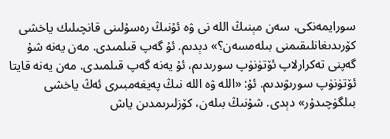سورايمەنكى، سەن مېنىڭ الله نى ۋە ئۇنىڭ رەسۇلىنى قانچىلىك ياخشى كۆرىدىغانلىقىمنى بىلەمسەن؟» دېدىم. ئۇ گەپ قىلمىدى. مەن يەنە شۇ گەپنى تەكرارلاپ ئۆتۈنۈپ سورىدىم، ئۇ يەنە گەپ قىلمىدى. مەن يەنە قايتا ئۆتۈنۈپ سورىۋىدىم. ئۇ: «الله ۋە الله نىڭ پەيغەمبىرى ئەڭ ياخشى بىلگۈچىدۇر» دېدى. شۇنىڭ بىلەن، كۆزلىرىمدىن ياش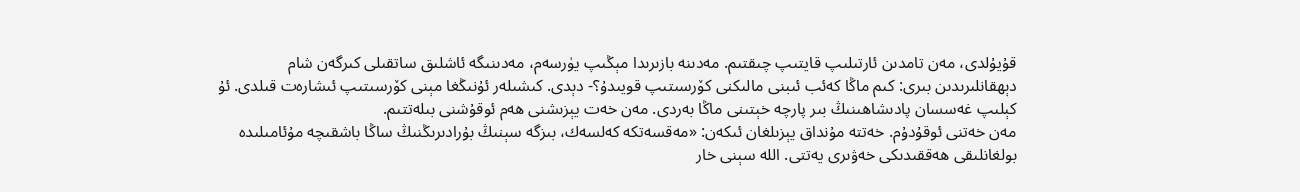قۇيۇلدى، مەن تامدىن ئارتىلىپ قايتىپ چىقتىم. مەدىنە بازىرىدا مېڭىپ يۈرسەم، مەدىنىگە ئاشلىق ساتقىلى كىرگەن شام دېھقانلىرىدىن بىرى: كىم ماڭا كەئب ئىبنى مالىكنى كۆرسىتىپ قويىدۇ؟- دېدى. كىشىلەر ئۇنىڭغا مېنى كۆرسىتىپ ئىشارەت قىلدى. ئۇ كېلىپ غەسسان پادىشاھىنىڭ بىر پارچە خېتىنى ماڭا بەردى. مەن خەت يېزىشنى ھەم ئوقۇشنى بىلەتتىم.
مەن خەتنى ئوقۇدۇم. خەتتە مۇنداق يېزىلغان ئىكەن: «مەقسەتكە كەلسەك، بىزگە سېنىڭ بۇرادىرىڭنىڭ ساڭا باشقىچە مۇئامىلىدە بولغانلىقى ھەققىدىكى خەۋىرى يەتتى. الله سېنى خار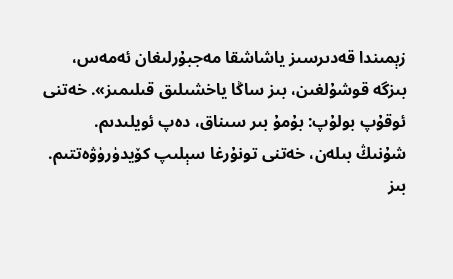زېمىندا قەدىرسىز ياشاشقا مەجبۇرلىغان ئەمەس، بىزگە قوشۇلغىن، بىز ساڭا ياخشىلىق قىلىمىز». خەتنى ئوقۇپ بولۇپ: بۇمۇ بىر سىناق، دەپ ئويلىدىم. شۇنىڭ بىلەن، خەتنى تونۇرغا سېلىپ كۆيدۈرۈۋەتتىم. بىز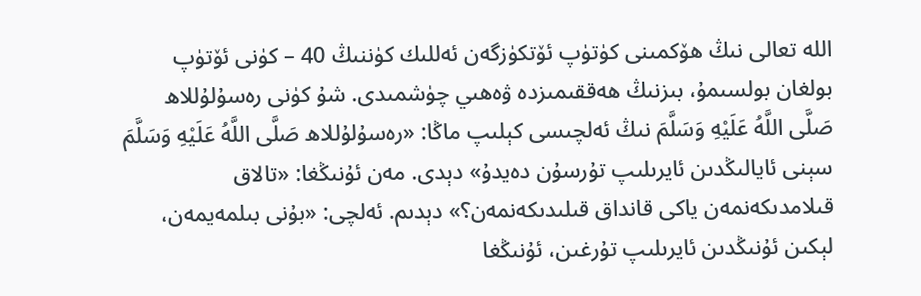الله تعالى نىڭ ھۆكمىنى كۈتۈپ ئۆتكۈزگەن ئەللىك كۈننىڭ 40 – كۈنى ئۆتۈپ بولغان بولسىمۇ، بىزنىڭ ھەققىمىزدە ۋەھىي چۈشمىدى. شۇ كۈنى رەسۇلۇللاھ صَلَّى اللَّهُ عَلَيْهِ وَسَلَّمَ نىڭ ئەلچىسى كېلىپ ماڭا: «رەسۇلۇللاھ صَلَّى اللَّهُ عَلَيْهِ وَسَلَّمَ سېنى ئايالىڭدىن ئايرىلىپ تۇرسۇن دەيدۇ» دېدى. مەن ئۇنىڭغا: «تالاق قىلامدىكەنمەن ياكى قانداق قىلىدىكەنمەن؟» دېدىم. ئەلچى: «بۇنى بىلمەيمەن، لېكىن ئۇنىڭدىن ئايرىلىپ تۇرغىن، ئۇنىڭغا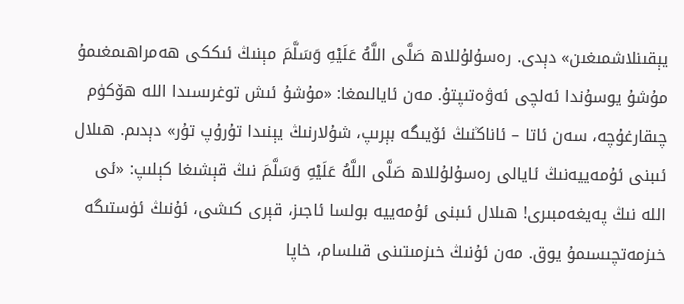يېقىنلاشمىغىن» دېدى. رەسۇلۇللاھ صَلَّى اللَّهُ عَلَيْهِ وَسَلَّمَ مېنىڭ ئىككى ھەمراھىمغىمۇ مۇشۇ يوسۇندا ئەلچى ئەۋەتىپتۇ. مەن ئايالىمغا: «مۇشۇ ئىش توغرىسىدا الله ھۆكۈم چىقارغۇچە، سەن ئاتا – ئاناڭنىڭ ئۆيىگە بېرىپ، شۇلارنىڭ يېنىدا تۇرۇپ تۇر» دېدىم. ھىلال ئىبنى ئۇمەييەنىڭ ئايالى رەسۇلۇللاھ صَلَّى اللَّهُ عَلَيْهِ وَسَلَّمَ نىڭ قېشىغا كېلىپ: «ئى الله نىڭ پەيغەمبىرى! ھىلال ئىبنى ئۇمەييە بولسا ئاجىز، قېرى كىشى، ئۇنىڭ ئۈستىگە خىزمەتچىسىمۇ يوق. مەن ئۇنىڭ خىزمىتىنى قىلسام، خاپا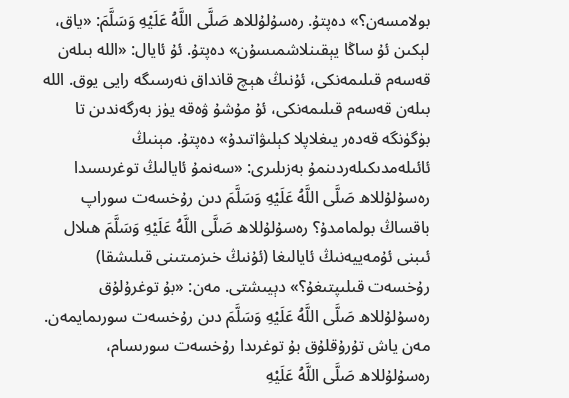بولامسەن؟» دەپتۇ. رەسۇلۇللاھ صَلَّى اللَّهُ عَلَيْهِ وَسَلَّمَ: «ياق، لېكىن ئۇ ساڭا يېقىنلاشمىسۇن» دەپتۇ. ئۇ ئايال: «الله بىلەن قەسەم قىلىمەنكى، ئۇنىڭ ھېچ قانداق نەرسىگە رايى يوق. الله بىلەن قەسەم قىلىمەنكى، ئۇ مۇشۇ ۋەقە يۈز بەرگەندىن تا بۈگۈنگە قەدەر يىغلاپلا كېلىۋاتىدۇ» دەپتۇ. مېنىڭ ئائىلەمدىكىلەردىنمۇ بەزىلىرى: «سەنمۇ ئايالىڭ توغرىسىدا رەسۇلۇللاھ صَلَّى اللَّهُ عَلَيْهِ وَسَلَّمَ دىن رۇخسەت سوراپ باقساڭ بولمامدۇ؟ رەسۇلۇللاھ صَلَّى اللَّهُ عَلَيْهِ وَسَلَّمَ ھىلال ئىبنى ئۇمەييەنىڭ ئايالىغا (ئۇنىڭ خىزمىتىنى قىلىشقا) رۇخسەت قىلىپتىغۇ؟» دېيىشتى. مەن: «بۇ توغرۇلۇق رەسۇلۇللاھ صَلَّى اللَّهُ عَلَيْهِ وَسَلَّمَ دىن رۇخسەت سورىمايمەن. مەن ياش تۇرۇقلۇق بۇ توغرىدا رۇخسەت سورىسام، رەسۇلۇللاھ صَلَّى اللَّهُ عَلَيْهِ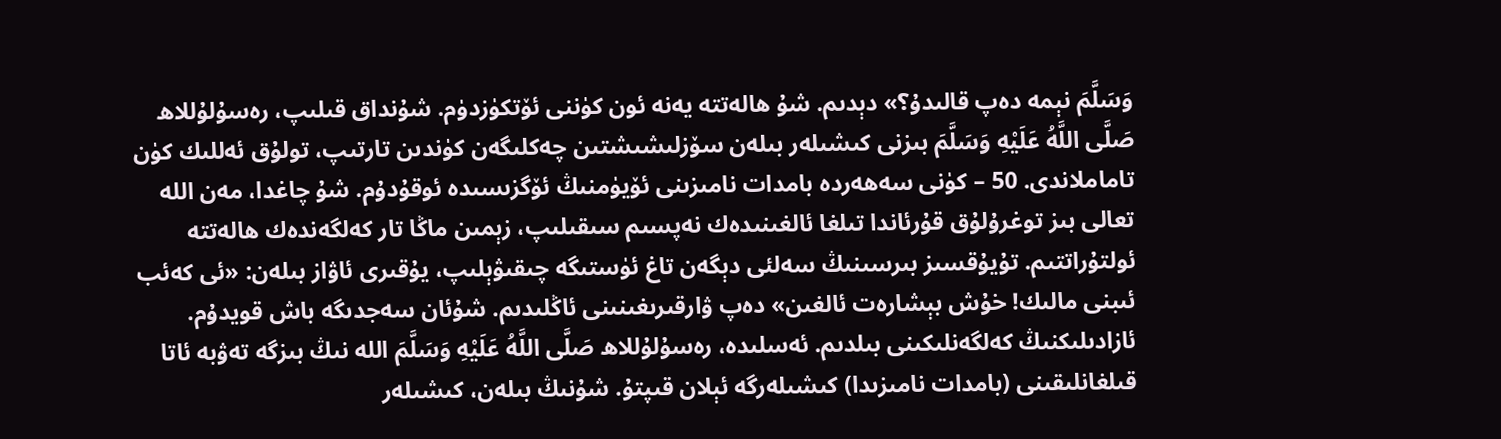وَسَلَّمَ نېمە دەپ قالىدۇ؟» دېدىم. شۇ ھالەتتە يەنە ئون كۈننى ئۆتكۈزدۈم. شۇنداق قىلىپ، رەسۇلۇللاھ صَلَّى اللَّهُ عَلَيْهِ وَسَلَّمَ بىزنى كىشىلەر بىلەن سۆزلىشىشتىن چەكلىگەن كۈندىن تارتىپ، تولۇق ئەللىك كۈن تاماملاندى. 50 – كۈنى سەھەردە بامدات نامىزىنى ئۆيۈمنىڭ ئۆگزىسىدە ئوقۇدۇم. شۇ چاغدا، مەن الله تعالى بىز توغرۇلۇق قۇرئاندا تىلغا ئالغىنىدەك نەپسىم سىقىلىپ، زېمىن ماڭا تار كەلگەندەك ھالەتتە ئولتۇراتتىم. تۇيۇقسىز بىرسىنىڭ سەلئى دېگەن تاغ ئۈستىگە چىقىۋېلىپ، يۇقىرى ئاۋاز بىلەن: «ئى كەئب ئىبنى مالىك! خۇش بېشارەت ئالغىن» دەپ ۋارقىرىغىنىنى ئاڭلىدىم. شۇئان سەجدىگە باش قويدۇم. ئازادىلىكنىڭ كەلگەنلىكىنى بىلدىم. ئەسلىدە، رەسۇلۇللاھ صَلَّى اللَّهُ عَلَيْهِ وَسَلَّمَ الله نىڭ بىزگە تەۋبە ئاتا قىلغانلىقىنى (بامدات نامىزىدا) كىشىلەرگە ئېلان قىپتۇ. شۇنىڭ بىلەن، كىشىلەر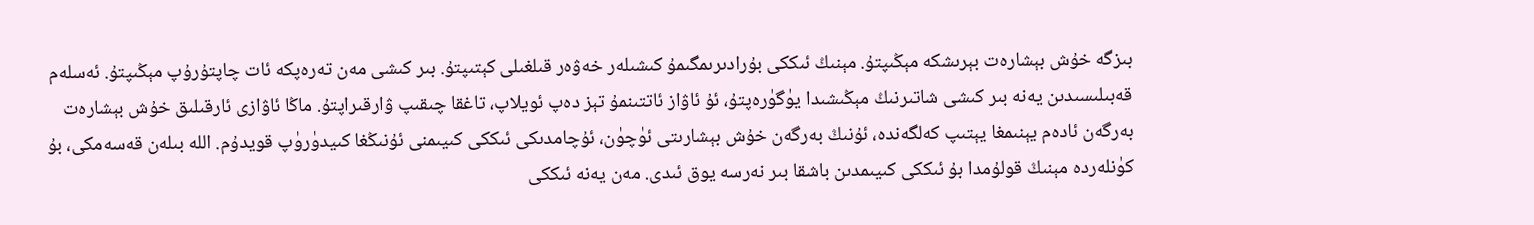بىزگە خۇش بېشارەت بېرىشكە مېڭىپتۇ. مېنىڭ ئىككى بۇرادىرىمگىمۇ كىشىلەر خەۋەر قىلغىلى كېتىپتۇ. بىر كىشى مەن تەرەپكە ئات چاپتۇرۇپ مېڭىپتۇ. ئەسلەم قەبىلىسىدىن يەنە بىر كىشى شاتىرنىڭ مېڭىشىدا يۈگۈرەپتۇ، ئۇ ئاۋاز ئاتتىنمۇ تېز دەپ ئويلاپ، تاغقا چىقىپ ۋارقىراپتۇ. ماڭا ئاۋازى ئارقىلىق خۇش بېشارەت بەرگەن ئادەم يېنىمغا يېتىپ كەلگەندە، ئۇنىڭ بەرگەن خۇش بېشارىتى ئۈچۈن، ئۇچامدىكى ئىككى كىيىمنى ئۇنىڭغا كىيدۈرۈپ قويدۇم. الله بىلەن قەسەمكى، بۇ كۈنلەردە مېنىڭ قولۇمدا بۇ ئىككى كىيىمدىن باشقا بىر نەرسە يوق ئىدى. مەن يەنە ئىككى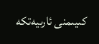كىيىمنى ئارىيەتكە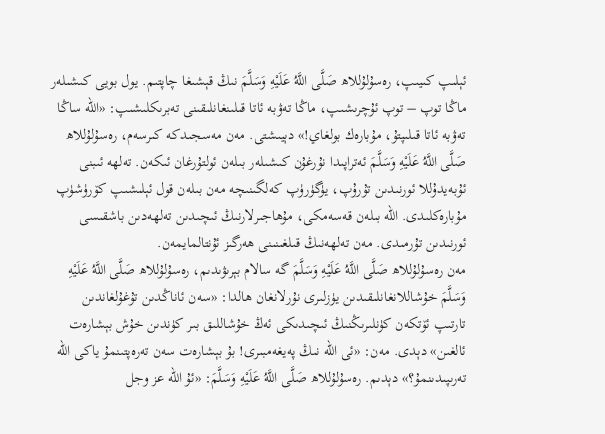ئېلىپ كىيىپ، رەسۇلۇللاھ صَلَّى اللَّهُ عَلَيْهِ وَسَلَّمَ نىڭ قېشىغا چاپتىم. يول بويى كىشىلەر ماڭا توپ – توپ ئۇچرىشىپ، ماڭا تەۋبە ئاتا قىلىنغانلىقىنى تەبرىكلىشىپ: «الله ساڭا تەۋبە ئاتا قىلىپتۇ، مۇبارەك بولغاي!» دېيىشتى. مەن مەسجىدكە كىرسەم، رەسۇلۇللاھ صَلَّى اللَّهُ عَلَيْهِ وَسَلَّمَ ئەتراپىدا نۇرغۇن كىشىلەر بىلەن ئولتۇرغان ئىكەن. تەلھە ئىبنى ئۇبەيدۇللا ئورنىدىن تۇرۇپ، يۈگۈرۈپ كەلگىنىچە مەن بىلەن قول ئېلىشىپ كۆرۈشۈپ مۇبارەكلىدى. الله بىلەن قەسەمكى، مۇھاجىرلارنىڭ ئىچىدىن تەلھەدىن باشقىسى ئورنىدىن تۇرمىدى. مەن تەلھەنىڭ قىلغىنىنى ھەرگىز ئۇنتالمايمەن.
مەن رەسۇلۇللاھ صَلَّى اللَّهُ عَلَيْهِ وَسَلَّمَ گە سالام بېرىۋىدىم، رەسۇلۇللاھ صَلَّى اللَّهُ عَلَيْهِ وَسَلَّمَ خۇشاللانغانلىقىدىن يۈزلىرى نۇرلانغان ھالدا: «سەن ئاناڭدىن تۇغۇلغاندىن تارتىپ ئۆتكەن كۈنلىرىڭنىڭ ئىچىدىكى ئەڭ خۇشاللىق بىر كۈندىن خۇش بېشارەت ئالغىن» دېدى. مەن: «ئى الله نىڭ پەيغەمبىرى! بۇ بېشارەت سەن تەرەپتىنمۇ ياكى الله تەرىپىدىنمۇ؟» دېدىم. رەسۇلۇللاھ صَلَّى اللَّهُ عَلَيْهِ وَسَلَّمَ: «ئۇ الله عز وجل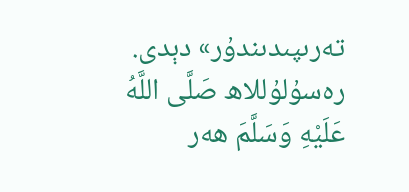تەرىپىدىندۇر» دېدى. رەسۇلۇللاھ صَلَّى اللَّهُ عَلَيْهِ وَسَلَّمَ ھەر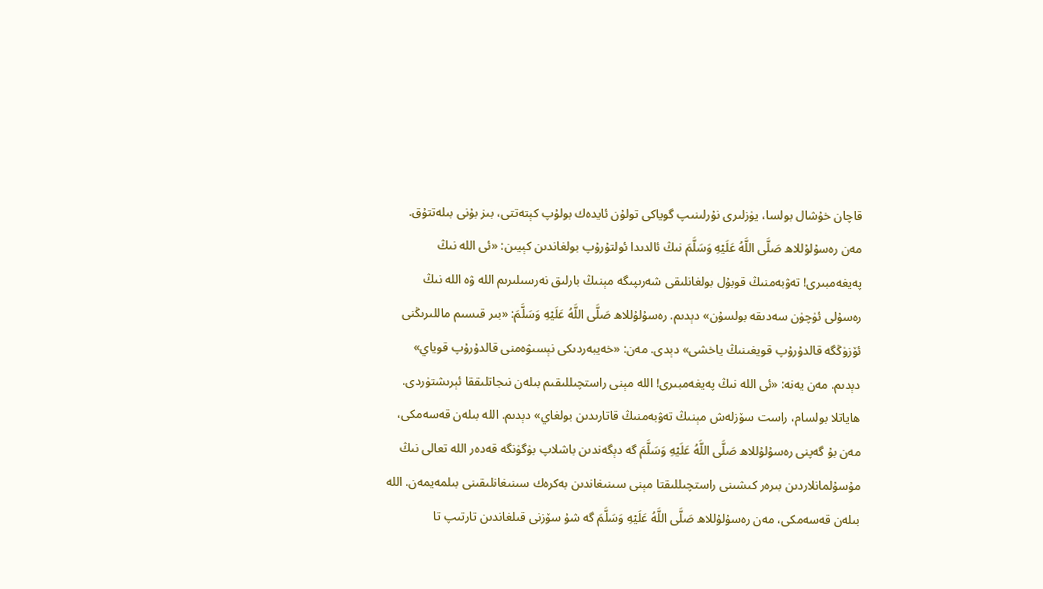قاچان خۇشال بولسا، يۈزلىرى نۇرلىنىپ گوياكى تولۇن ئايدەك بولۇپ كېتەتتى، بىز بۇنى بىلەتتۇق. مەن رەسۇلۇللاھ صَلَّى اللَّهُ عَلَيْهِ وَسَلَّمَ نىڭ ئالدىدا ئولتۇرۇپ بولغاندىن كېيىن: «ئى الله نىڭ پەيغەمبىرى! تەۋبەمنىڭ قوبۇل بولغانلىقى شەرىپىگە مېنىڭ بارلىق نەرسىلىرىم الله ۋە الله نىڭ رەسۇلى ئۈچۈن سەدىقە بولسۇن» دېدىم. رەسۇلۇللاھ صَلَّى اللَّهُ عَلَيْهِ وَسَلَّمَ: «بىر قىسىم ماللىرىڭنى ئۆزۈڭگە قالدۇرۇپ قويغىنىڭ ياخشى» دېدى. مەن: «خەيبەردىكى نېسىۋەمنى قالدۇرۇپ قوياي» دېدىم. مەن يەنە: «ئى الله نىڭ پەيغەمبىرى! الله مېنى راستچىللىقىم بىلەن نىجاتلىققا ئېرىشتۈردى. ھاياتلا بولسام، راست سۆزلەش مېنىڭ تەۋبەمنىڭ قاتارىدىن بولغاي» دېدىم. الله بىلەن قەسەمكى، مەن بۇ گەپنى رەسۇلۇللاھ صَلَّى اللَّهُ عَلَيْهِ وَسَلَّمَ گە دېگەندىن باشلاپ بۈگۈنگە قەدەر الله تعالى نىڭ مۇسۇلمانلاردىن بىرەر كىشىنى راستچىللىقتا مېنى سىنىغاندىن بەكرەك سىنىغانلىقىنى بىلمەيمەن. الله بىلەن قەسەمكى، مەن رەسۇلۇللاھ صَلَّى اللَّهُ عَلَيْهِ وَسَلَّمَ گە شۇ سۆزنى قىلغاندىن تارتىپ تا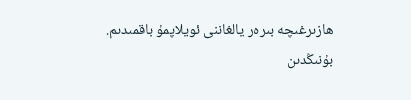ھازىرغىچە بىرەر يالغاننى ئويلاپمۇ باقمىدىم. بۇنىڭدىن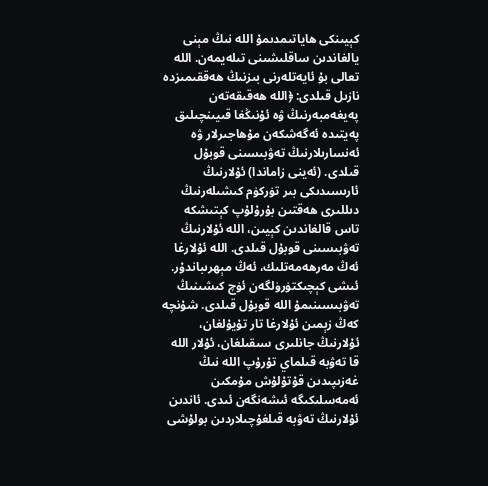كېيىنكى ھاياتىمدىمۇ الله نىڭ مېنى يالغاندىن ساقلىشىنى تىلەيمەن. الله تعالى بۇ ئايەتلەرنى بىزنىڭ ھەققىمىزدە نازىل قىلدى: ﴿الله ھەقىقەتەن پەيغەمبەرنىڭ ۋە ئۇنىڭغا قىيىنچىلىق پەيتىدە ئەگەشكەن مۇھاجىرلار ۋە ئەنسارىلارنىڭ تەۋبىسىنى قوبۇل قىلدى. (ئەينى زاماندا) ئۇلارنىڭ ئارىسىدىكى بىر تۈركۈم كىشىلەرنىڭ دىللىرى ھەقتىن بۇرۇلۇپ كېتىشكە تاس قالغاندىن كېيىن، الله ئۇلارنىڭ تەۋبىسىنى قوبۇل قىلدى. الله ئۇلارغا ئەڭ مەرھەمەتلىك، ئەڭ مېھرىباندۇر. ئىشى كېچىكتۈرۈلگەن ئۈچ كىشىنىڭ تەۋبىسىنىمۇ الله قوبۇل قىلدى. شۇنچە كەڭ زېمىن ئۇلارغا تار تۇيۇلغان، ئۇلارنىڭ جانلىرى سىقىلغان، ئۇلار الله قا تەۋبە قىلماي تۇرۇپ الله نىڭ غەزىپىدىن قۇتۇلۇش مۇمكىن ئەمەسلىكىگە ئىشەنگەن ئىدى. ئاندىن ئۇلارنىڭ تەۋبە قىلغۇچىلاردىن بولۇشى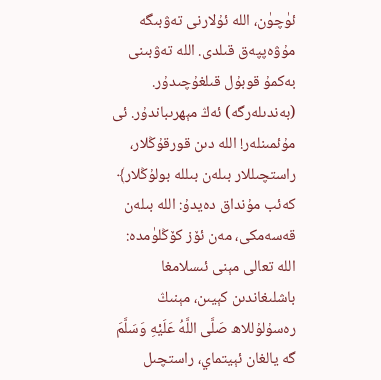ئۈچۈن، الله ئۇلارنى تەۋبىگە مۇۋەپپەق قىلدى. الله تەۋبىنى بەكمۇ قوبۇل قىلغۇچىدۇر. (بەندىلەرگە) ئەڭ مېھرىباندۇر. ئى مۇئمىنلەر! الله دىن قورقۇڭلار، راستچىللار بىلەن بىللە بولۇڭلار﴾ كەئب مۇنداق دەيدۇ: الله بىلەن قەسەمكى، مەن ئۆز كۆڭلۈمدە: الله تعالى مېنى ئىسلامغا باشلىغاندىن كېيىن، مېنىڭ رەسۇلۇللاھ صَلَّى اللَّهُ عَلَيْهِ وَسَلَّمَ گە يالغان ئېيتماي، راستچىل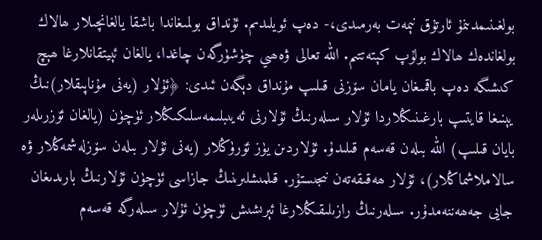بولغىنىمدىنمۇ ئارتۇق نېمەت بەرمىدى،- دەپ ئويلىدىم. ئۇنداق بولمىغاندا باشقا يالغانچىلار ھالاك بولغاندەك ھالاك بولۇپ كېتەتتىم. الله تعالى ۋەھىي چۈشۈرگەن چاغدا، يالغان ئېيتقانلارغا ھېچ كىشىگە دەپ باقمىغان يامان سۆزنى قىلىپ مۇنداق دېگەن ئىدى: ﴿ئۇلار (يەنى مۇناپىقلار)نىڭ يېنىغا قايتىپ بارغىنىڭلاردا ئۇلار سىلەرنىڭ ئۇلارنى ئەيىبلىمەسلىكىڭلار ئۈچۈن (يالغان ئۆزرىلەر بايان قىلىپ) الله بىلەن قەسەم قىلىدۇ. ئۇلاردىن يۈز ئۆرۈڭلار (يەنى ئۇلار بىلەن سۆزلەشمەڭلار ۋە سالاملاشماڭلار)، ئۇلار ھەقىقەتەن نىجىستۇر. قىلمىشلىرىنىڭ جازاسى ئۈچۈن ئۇلارنىڭ بارىدىغان جايى جەھەننەمدۇر. سىلەرنىڭ رازىلىقىڭلارغا ئېرىشىش ئۈچۈن ئۇلار سىلەرگە قەسەم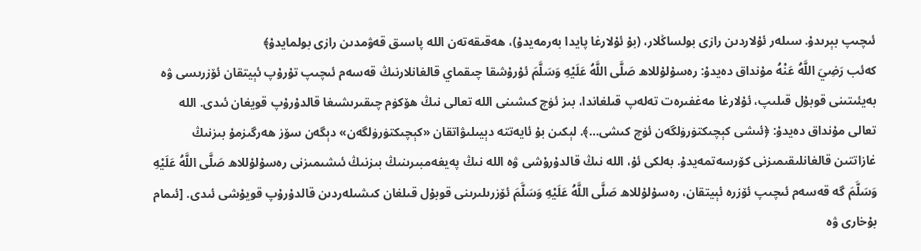ئىچىپ بېرىدۇ. سىلەر ئۇلاردىن رازى بولساڭلار، (بۇ ئۇلارغا پايدا بەرمەيدۇ)، ھەقىقەتەن الله پاسىق قەۋمدىن رازى بولمايدۇ﴾
كەئب رَضِيَ اللَّهُ عَنْهُ مۇنداق دەيدۇ: رەسۇلۇللاھ صَلَّى اللَّهُ عَلَيْهِ وَسَلَّمَ ئۇرۇشقا چىقماي قالغانلارنىڭ قەسەم ئىچىپ تۇرۇپ ئېيتقان ئۆزرىسى ۋە بەيئىتىنى قوبۇل قىلىپ، ئۇلارغا مەغفىرەت تەلەپ قىلغاندا، بىز ئۈچ كىشىنى الله تعالى نىڭ ھۆكۈم چىقىرىشىغا قالدۇرۇپ قويغان ئىدى. الله تعالى مۇنداق دەيدۇ: ﴿ئىشى كېچىكتۈرۈلگەن ئۈچ كىشى…﴾. لېكىن بۇ ئايەتتە دېيىلىۋاتقان «كېچىكتۈرۈلگەن» دېگەن سۆز ھەرگىزمۇ بىزنىڭ غازاتتىن قالغانلىقىمىزنى كۆرسەتمەيدۇ. بەلكى ئۇ، الله نىڭ قالدۇرۇشى ۋە الله نىڭ پەيغەمبىرىنىڭ بىزنىڭ ئىشىمىزنى رەسۇلۇللاھ صَلَّى اللَّهُ عَلَيْهِ وَسَلَّمَ گە قەسەم ئىچىپ ئۆزرە ئېيتقان، رەسۇلۇللاھ صَلَّى اللَّهُ عَلَيْهِ وَسَلَّمَ ئۆزرىلىرىنى قوبۇل قىلغان كىشىلەردىن قالدۇرۇپ قويۇشى ئىدى. [ئىمام بۇخارى ۋە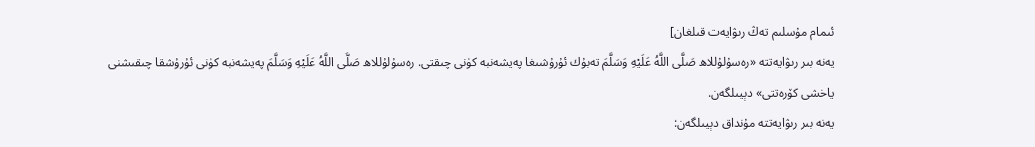ئىمام مۇسلىم تەڭ رىۋايەت قىلغان]
يەنە بىر رىۋايەتتە «رەسۇلۇللاھ صَلَّى اللَّهُ عَلَيْهِ وَسَلَّمَ تەبۇك ئۇرۇشىغا پەيشەنبە كۈنى چىقتى. رەسۇلۇللاھ صَلَّى اللَّهُ عَلَيْهِ وَسَلَّمَ پەيشەنبە كۈنى ئۇرۇشقا چىقىشنى ياخشى كۆرەتتى» دېيىلگەن.
يەنە بىر رىۋايەتتە مۇنداق دېيىلگەن: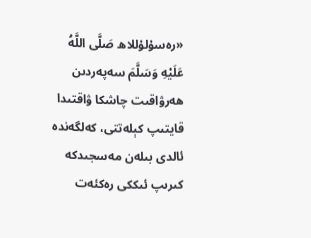«رەسۇلۇللاھ صَلَّى اللَّهُ عَلَيْهِ وَسَلَّمَ سەپەردىن ھەرۋاقىت چاشكا ۋاقتىدا قايتىپ كېلەتتى، كەلگەندە ئالدى بىلەن مەسجىدكە كىرىپ ئىككى رەكئەت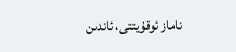ناماز ئوقۇيتتى، ئاندىن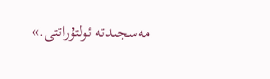مەسجىدتە ئولتۇراتتى.»